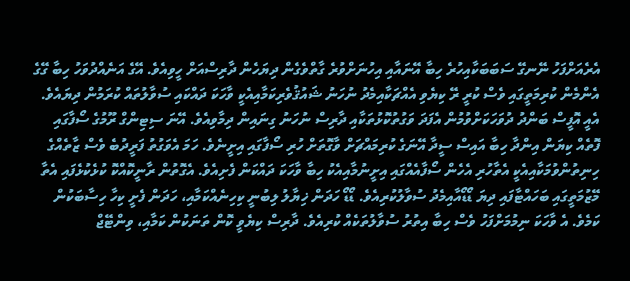އެރެއަށްފަހު ނޭނގޭ ސަބަބަކާއިހުރެ ހިބާ އޭނައާއި އިހުނަށްވުރެ ގާތްވެގެން ދިޔަހެން ދާރިސްއަށް ހީވިއެވެ. އޭގެ އަނެއްދުވަހު ހިބާ ގޭގެ އެންމެން ކުރިމަތީގައި ވެސް ކުރީ ރޭ ކިޔެވި އެއްޗަކާއިމެދު ނުހަނު ޝައުޤުވެރިކަމާއިއެކީ ވާހަކަ ދައްކައި ސުވާލުތައް ކުރަމުން ދިޔައެވެ. އެއީ އޮފީސް ބަންދު ދުވަހަކަށްވުމުން އެފަދަ ވަގުތުކޮޅުތަކާއި ދާރިސް ނުހަނު ގިނައިން ދިމާވިއެވެ. އޭނަ ސިޓިންގް ރޫމުގެ ސޯފާގައި ފޮތެއް ކިޔަން އިންދާ ހިބާ އައިސް ސީދާ އޭނަގެ ކުރިމައްޗަށް ވާގޮތަށް ހުރި ސޯފާގައި އިށީނެވެ. ހަމަ އެވަގުތު ފަރީދުބެ ވެސް ޒާތެއްގެ ހިނިތުންވުމަކާއިއެކީ އެތާހުރި އެހެން ސޯފާއެއްގައި އިށީނުމާއިއެކު ހިބާ ވާހަކަ ދައްކަން ފެށިއެވެ. އެގޮތުން ރާނީކޮއްކޮ ކުޅެކުޅެފައި އެތާ މޭޒުމަތީގައި ބަހައްޓާފައި ދިޔަ ޑޯޑޯއާއިމެދު ސުވާލުކުރިއެވެ. ޑޯޑޯ ހަދަން ޚިޔާލު ލިބުނީ ކިހިނެއްކަމާއި، ހަދަން ފެށީ ކިހާ ހިސާބަކުން ކަމެވެ. އެ ވާހަކަ ނިމުމަށްފަހު ވެސް ހިބާ އިތުރު ސުވާލުތަކެއް ކުރިއެވެ. ދާރިސް ކިޔެވީ ކޮން ތަނަކުން ކަމާއި، ވިންޓޭޖް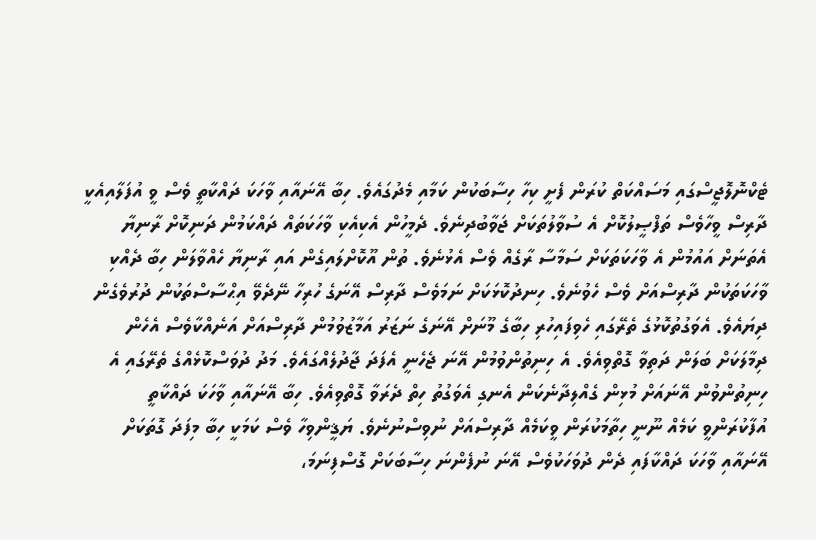ޓެކްނޮލޮޖީސްގައި މަސައްކަތް ކުރަން ފެށީ ކިހާ ހިސާބަކުން ކަމާއި މެދުގައެވެ. ހިބާ އޭނައާއި ވާހަކަ ދައްކާތީ ވެސް ވީ އުފަލާއިއެކީ ދާރިސް ވީހާވެސް ތަފްޞީލުކޮށް އެ ސުވާލުތަކަށް ޖަވާބުދިނެވެ. ދެމީހުން އެކިއެކި ވާހަކަތައް ދައްކަމުން ދަނިކޮށް ރާނިޔާ އެތަނަށް އައުމުން އެ ވާހަކަތަކަށް ސަމާސާ ރާގެއް ވެސް އެޅުނެވެ. ތުން އޫކޮށްލައިގެން އައި ރާނިޔާ ހެއްވާލަން ހިބާ ދެއްކި ވާހަކަތަކުން ދާރިސްއަށް ވެސް ހެވުނެވެ. ހިނދުކޮޅަކަށް ނަމަވެސް ދާރިސް އޭނަގެ ހުރިހާ ނޭދެވޭ އިޙްސާސްތަކުން ދުރުވެގެން ދިޔައެވެ. އެވަގުތުކޮޅުގެ ތެރޭގައި ހެވިފައިހުރި ހިބާގެ މޫނަށް އޭނަގެ ނަޒަރު އަމާޒުވުމުން ދާރިސްއަށް އަނެއްކާވެސް އެހެން ދިމާލަކަށް ބަލަން ދަތިވާ ގޮތްވިއެވެ. އެ ހިނިތުންވުމުން އޭނަ ޖެހެނީ އެފަދަ ޖާދުލެއްގައެވެ. މަދު ދުވަސްކޮޅެއްގެ ތެރޭގައި އެ ހިނިތުންވުން އޭނައަށް މުޅިން ގެއްލިދާނެކަން އެނގި އެވަގުތު ހިތް ދެރަވާ ގޮތްވިއެވެ. ހިބާ އޭނައާއި ވާހަކަ ދައްކާތީ އުފާކުރަންވީ ކަމެއް ނޫނީ ހިތާމަކުރަން ވީކަމެއް ދާރިސްއަށް ނުވިސްނުނެވެ. ޔަޤީންވިހާ ވެސް ކަމަކީ ހިބާ މިފަދަ ގޮތަކަށް އޭނައާއި ވާހަކަ ދައްކާފައި ދެން ދުވަހަކުވެސް އޭނަ ނުފެންނަ ހިސާބަކަށް ގޮސްފިނަމަ،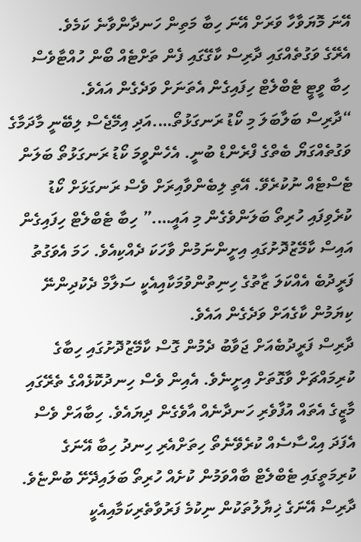އޭނަ މޮޔަވާހާ ވަރަށް އޭނަ ހިބާ މަތިން ހަނދާންވާނެ ކަމެވެ.
އެރޭގެ ވަގުތެއްގައި ދާރިސް ކާގޭގައި ފެން ތަށްޓެއް ބޯން ހުއްޓާވެސް ހިބާ ވީޓީ ޓެބްލެޓް ހިފައިގެން އެތަނަށް ވަދެގެން އައެވެ.
“ދާރިސް ބަލާބަލަ މި ކޯޑު ރަނގަޅުތޯ….އަދި އިމޭޖެސް ލިބޭނީ މާދަމާގެ ވަގުތެއްގަޔޯ ބެތްގެ ފްރެންޑް ބުނީ. އެހެންވީމަ ކޯޑު ރަނގަޅުތޯ ބަލަން ޓެސްޓެއް ނުކުރެވޭ. އޭތި ލިބެންވާއިރަށް ވެސް ރަނގަޅަށް ކޯޑު ކުރެވިފައި ހުރިތޯ ބަލަންވެގެން މި އައީ….” ހިބާ ޓެބްލެޓް ހިފައިގެން އައިސް ކާމޭޒުދޮށުގައި އިށީންނަމުން ވާހަކަ ދެއްކިއެވެ. ހަމަ އެވަގުތު ފަރީދުބެ އެއްކަލަ ޒާތުގެ ހިނިތުންވުމަކާއިއެކީ ސަލާމް ދެކުދިންނޭ ކިޔަމުން ކާގެއަށް ވަދެގެން އައެވެ.
ދާރިސް ފަރީދުބެއަށް ޖަވާބު ދެމުން ގޮސް ކާމޭޒުދޮށުގައި ހިބާގެ ކުރިމައްޗަށް ވާގޮތަށް އިށީނެވެ. އެއިން ވެސް ހިނދުކޮޅެއްގެ ތެރޭގައި މާޒީގެ އެތައް އުފާވެރި ހަނދާނެއް އާވެގެން ދިޔައެވެ. ހިބާއަށް ވެސް އެފަދަ އިޙްސާސެއް ކުރެވޭނެތޯ ހިތަށްއެރި ހިނދު ހިބާ އޭނަގެ ކުރިމަތީގައި ޓެބްލެޓް ބާއްވަމުން ކުށެއް ހުރިތޯ ބަލައިދޭށޭ ބުންޏެވެ. ދާރިސް އޭނަގެ ޚިޔާލުތަކުން ނިކުމެ ފަރުވާތެރިކަމާއިއެކީ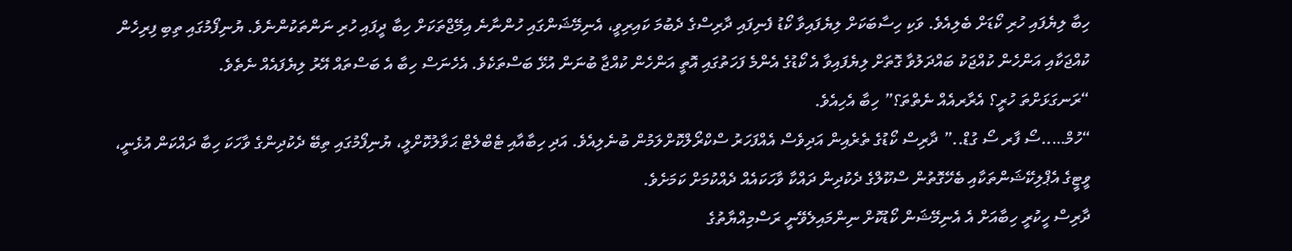ހިބާ ލިޔެފައި ހުރި ކޯޑަށް ބެލިއެވެ. ވަކި ހިސާބަކަށް ލިޔެފައިވާ ކޯޑު ފެނިފައި ދާރިސްގެ ދެބުމަ ކައިރިވީ، އެނިމޭޝަންގައި ހުންނާނެ އިމޭޖްތަކަށް ހިބާ ދީފައި ހުރި ނަންތަކުންނެވެ. ޔުނިފޯމުގައި ތިބި ފިރިހެން ކުއްޖަކާއި އަންހެން ކުއްޖަކު ބައްދަލުވާ ގޮތަށް ލިޔެފައިވާ އެ ކޯޑުގެ އެންމެ ފަހަތުގައި އޮތީ އަންހެން ކުއްޖާ ބުނަން އުޅޭ ބަސްތަކެވެ. އެހެނަސް ހިބާ އެ ބަސްތައް އޭރު ލިޔެފައެއް ނެތެވެ.
“ރަނގަޅަށްތަ ހުރީ؟ އެރާރއެއް ނެތްތަ؟” ހިބާ އެހިއެވެ.
“ހުމް…..ސޯ ފާރ ސޯ ގުޑް..” ދާރިސް ކޯޑުގެ ތެރެއިން އަދިވެސް އެއްފަހަރު ސްކްރޯލްކޮށްލަމުން ބުނެލިއެވެ. އަދި ހިބާއާއި ޓެބްލެޓް ޙަވާލުކޮށްލީ، ޔުނިފޯމުގައި ތިބޭ ދެކުދިންގެ ވާހަކަ ހިބާ ދައްކަން އުޅެނީ، ވީޓީގެ އެޕްލިކޭޝަންތަކާއި ބެހޭގޮތުން ސްކޫލްގެ ދެކުދިން ދައްކާ ވާހަކައެއް ދެއްކުމަށް ކަމަށެވެ.
ދާރިސް ހީކުރީ ހިބާއަށް އެ އެނިމޭޝަން ކޯޑުކޮށް ނިންމައިލެވޭނީ ރަސްމިއްޔާތުގެ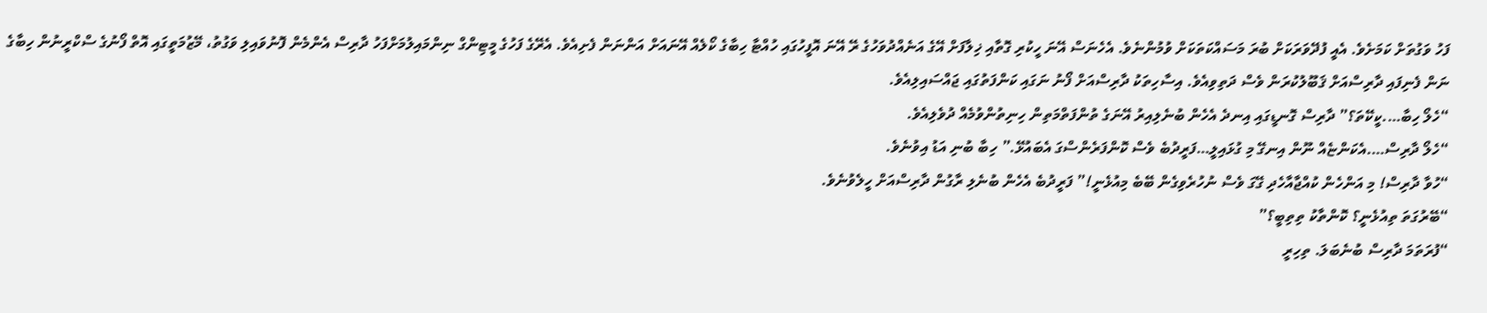ފަހު ވަގުތަށް ކަމަށެވެ. އެއީ ފުދޭވަރަކަށް ބުރަ މަސައްކަތަކަށް ވުމުންނެވެ. އެހެނަސް އޭނަ ހީކުރި ގޮތާއި ޚިލާފަށް އޭގެ އަނެއްދުވަހުގެ ރޭ އޭނަ އޮފީހުގައި ހުއްޓާ ހިބާގެ ކޯލެއް އޭނައަށް އަންނަން ފެށިއެވެ. އެރޭގެ ފަހުގެ މީޓިންގް ނިންމައިލުމަށްފަހު ދާރިސް އެންމެން ފޮނުވައިލި ވަގުތު، މޭޒުމަތީގައި އޮތް ފޯނުގެ ސްކްރީނުން ހިބާގެ ނަން ފެނިފައި ދާރިސްއަށް ޤަބޫލުކުރަން ވެސް ދަތިވިއެވެ. އިސާހިތަކު ދާރިސްއަށް ފޯނު ނަގައި ކަންފަތުގައި ޖައްސައިލިއެވެ.
“ހެލޯ ހިބާ….ކީކޭތަ؟” ދާރިސް ގޮނޑީގައި އިނދެ އެހެން ބުނެލިއިރު އޭނަގެ ތުންފަތްމަތިން ހިނިތުންވުމެއް ދުވެލިއެވެ.
“ހެލޯ ދާރިސް….އެކަންޏެއް ނޫން އިނގޭ މި ގުޅައިލީ…ފަރީދުބެ ވެސް ކޮންފަރެންސްގަ އެބައުޅޭ.” ހިބާ ބުނި އަޑު އިވުނެވެ.
“ހުވާ ދާރިސް! މި އަންހެން ކުއްޖާއާހެދި ގޭގަ ވެސް ނުހުރެވިގެން ބޭބެ މިއުޅެނީ!” ފަރީދުބެ އެހެން ބުނެލި ރާގުން ދާރިސްއަށް ހީލެވުނެވެ.
“ބޭރުގަތަ ތިއުޅެނީ؟ ކޮންތާކު ތިތިބީ؟”
“ފުރަތަމަ ދާރިސް ބުނެބަލަ. ތިހިރީ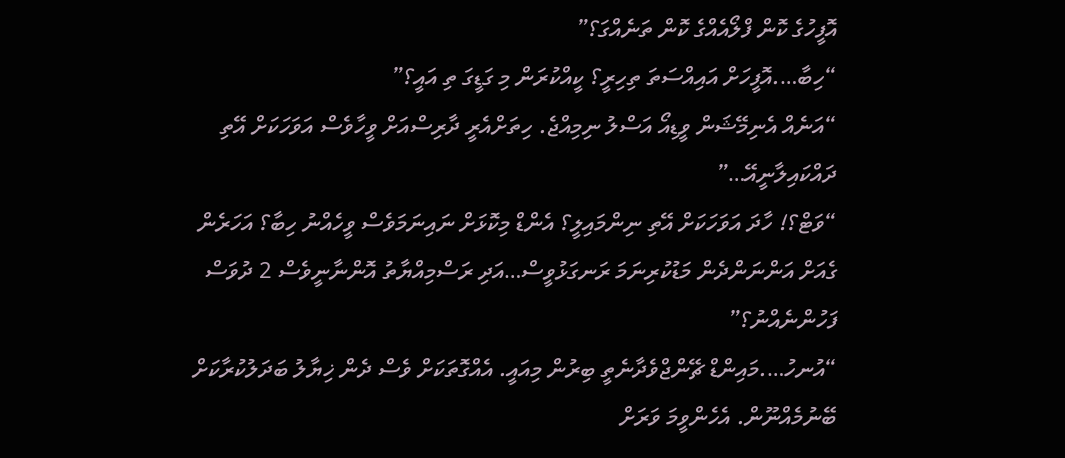އޮފީހުގެ ކޮން ފްލޯއެއްގެ ކޮން ތަނެއްގަ؟”
“ހިބާ….އޮފީހަށް އައިއްސަތަ ތިހިރީ؟ ކީއްކުރަން މި ގަޑީގަ ތި އައީ؟”
“އަނެއް އެނިމޭޝަން ވީޑިއޯ އަސްލު ނިމިއްޖެ. ހިތަށްއެރީ ދާރިސްއަށް ވީހާވެސް އަވަހަކަށް އޭތި ދައްކައިލާނީއޭ…”
“ވަޓް؟! ހާދަ އަވަހަކަށް އޭތި ނިންމައިލީ؟ އެންޑް މިކޮޅަށް ނައިނަމަވެސް ވީހެއްނު ހިބާ؟ އަހަރެން ގެއަށް އަންނަންދެން މަޑުކުރިނަމަ ރަނގަޅުވީސް…އަދި ރަސްމިއްޔާތު އޮންނާނީވެސް 2 ދުވަސް ފަހުންނެއްނު؟”
“އުނހު….މައިންޑް ޗޭންޖްވެދާނެތީ ބިރުން މިއައީ. އެއްގޮތަކަށް ވެސް ދެން ޚިޔާލު ބަދަލުކުރާކަށް ބޭނުމެއްނޫން. އެހެންވީމަ ވަރަށް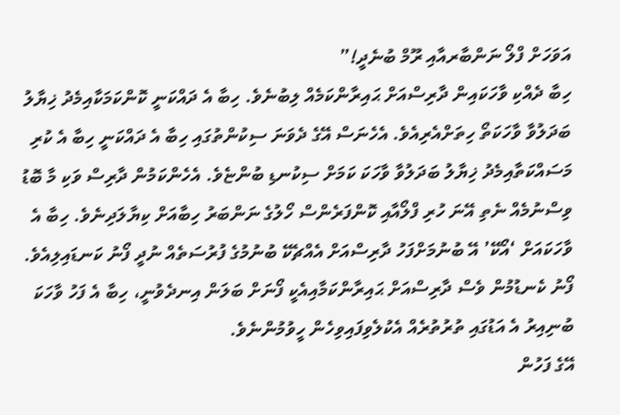އަވަހަށް ފްލޯ ނަންބާރއާއި ރޫމް ބުނެދީ!”
ހިބާ ދެއްކި ވާހަކައިން ދާރިސްއަށް ޙައިރާންކަމެއް ލިބުނެވެ. ހިބާ އެ ދައްކަނީ ކޮންކަމަކާއިމެދު ޚިޔާލު ބަދަލުވާ ވާހަކަތޯ ހިތަށްއެރިއެވެ. އެހެނަސް އޭގެ ދެވަނަ ސިކުންތުގައި ހިބާ އެ ދައްކަނީ ހިބާ އެ ކުރި މަސައްކަތާއިމެދު ޚިޔާލު ބަދަލުވާ ވާހަކަ ކަމަށް ސިކުނޑި ބުންޏެވެ. އެހެންކަމުން ދާރިސް ވަކި މާ ބޮޑު ވިސްނުމެއް ނެތި އޭނަ ހުރި ފްލޯއާއި ކޮންފަރެންސް ހޯލުގެ ނަންބަރު ހިބާއަށް ކިޔާލަދިނެވެ. ހިބާ އެ ވާހަކައަށް ‘އޯކޭ’ އޭ ބުނުމަށްފަހު ދާރިސްއަށް އެއްޗެކޭ ބުނުމުގެ ފުރުސަތެއް ނުދީ ފޯނު ކަނޑައިލިއެވެ. ފޯނު ކެނޑުމުން ވެސް ދާރިސްއަށް ޙައިރާންކަމާއިއެކީ ފޯނަށް ބަލަން އިނދެވުނީ، ހިބާ އެ ފަހު ވާހަކަ ބުނިއިރު އެ އަޑުގައި ތުރުތުރެއް އެކުލެވިފައިވިހެން ހީވުމުންނެވެ.
އޭގެ ފަހުން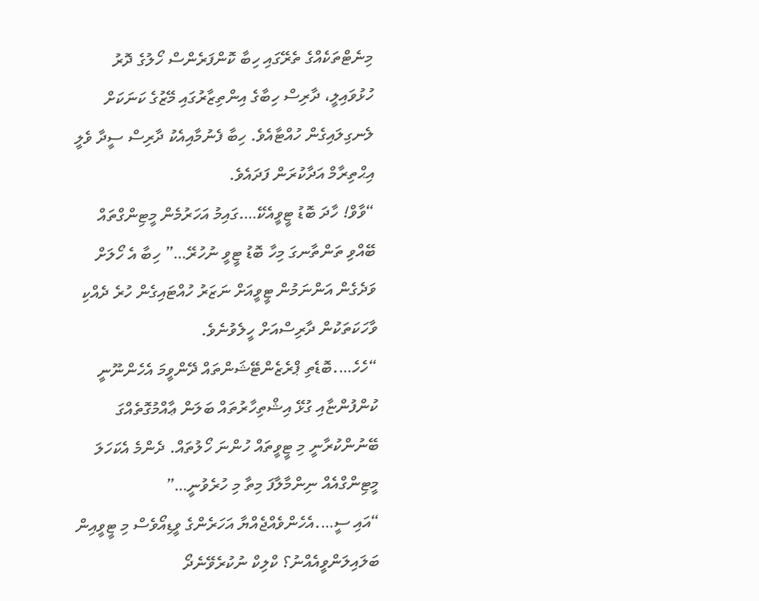މިނެޓްތަކެއްގެ ތެރޭގައި ހިބާ ކޮންފަރެންސް ހޯލުގެ ދޮރު ހުޅުވައިލީ، ދާރިސް ހިބާގެ އިންތިޒާރުގައި މޭޒުގެ ކަނަކަށް ލެނގިލައިގެން ހުއްޓާއެވެ. ހިބާ ފެނުމާއިއެކު ދާރިސް ސީދާ ވެލީ އިޙްތިރާމް އަދާކުރަން ފަދައެވެ.
“ވާވް! ހާދަ ބޮޑު ޓީވީއެކޭ….ގައިމު އަހަރުމެން މީޓިންގްތައް ބޭއްވި ތަންތާނގަ މިހާ ބޮޑު ޓީވީ ނުހުރޭ…” ހިބާ އެ ހޯލަށް ވަދެގެން އަންނަމުން ޓީވީއަށް ނަޒަރު ހުއްޓައިގެން ހުރެ ދެއްކި ވާހަކަތަކުން ދާރިސްއަށް ހީލެވުނެވެ.
“ހެހެ….ބޮޑެތި ޕްރެޒެންޓޭޝަންތައް ދޭންވީމަ އެހެންނޫނީ ކުންފުންޏާއި ގުޅޭ އިޝްތިހާރުތައް ބަލަން ޢާއްމުގޮތެއްގަ ބޭނުންކުރާނީ މި ޓީވީތައް ހުންނަ ހޯލުތައް. ދެންމެ އެކަހަލަ މީޓިންގްއެއް ނިންމާލާފަ މިތާ މި ހުރެވުނީ…”
“އައި ސީ….އެހެންވެއްޖެއްޔާ އަހަރެންގެ ވީޑިއޯވެސް މި ޓީވީއިން ބަލައިލަންވީއެއްނު؟ ކްލިކް ނުކުރެވޭނެދޯ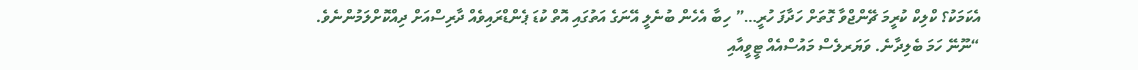އެކަމަކު؟ ކްލިކް ކުރީމަ ޗޭންޖްވާ ގޮތަށް ހަދާފަ ހުރީ…” ހިބާ އެހެން ބުނެލީ އޭނަގެ އަތުގައި އޮތް ކުޑަ ޕެންޑްރައިވެއް ދާރިސްއަށް ދިއްކޮށްލަމުންނެވެ.
“ނޫނޭ ހަމަ ބެލިދާނެ. ވަޔަރލެސް މައުސްއެއް ޓީވީއާއި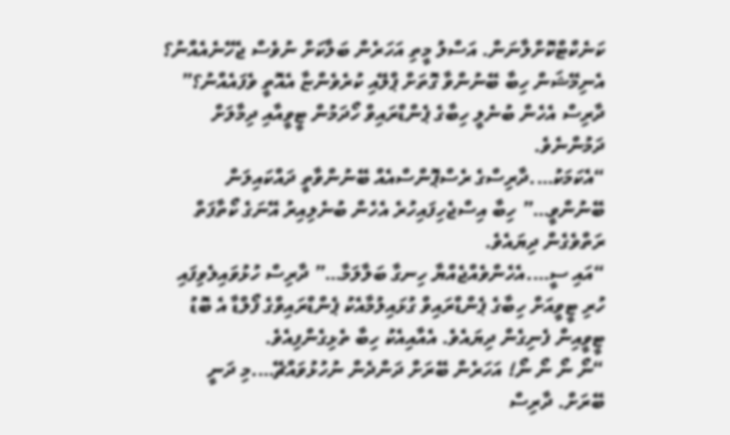ކަނެކްޓްކޮށްލާނަން. އަސްލު މީތި އަހަރެން ބަލާކަށް ނުވެސް ޖެހޭނެއެއްނު؟ އެނިމޭޝަން ހިބާ ބޭނުންވާ ގޮތަށް ޕްލޭއި ކުރެވެންޏާ އެއޮތީ ވެފައެއްނު؟” ދާރިސް އެހެން ބުނެލީ ހިބާގެ ޕެންޑްރައިވް ހޯދަމުން ޓީވީއާއި ދިމާލަށް ދަމުންނެވެ.
“އެކަމަކު….ދާރިސްގެ ރެސްޕޮންސްއެއް ބޭނުންވާތީ ދައްކައިލަން ބޭނުންވީ…” ހިބާ އިސްޖެހިފައިހުރެ އެހެން ބުނެލިއިރު އޭނަގެ ކޯތާފަތް ރަތްވެގެން ދިޔައެވެ.
“އައި ސީ….އެހެންވެއްޖެއްޔާ ހިނގާ ބަލާލަމާ…” ދާރިސް ހުޅުވައިލެވިފައި ހުރި ޓީވީއަށް ހިބާގެ ޕެންޑްރައިވް ގުޅައިލުމާއެކު ޕެންޑްރައިވްގެ ފޯލްޑާ އެ ބޮޑު ޓީވީއިން ފެނިގެން ދިޔައެވެ. އެއާއިއެކު ހިބާ ތެޅިގެންފިއެވެ.
“ނޯ ނޯ ނޯ ނޯ! އަހަރެން ބޭރަށް ދަންދެން ނުހުޅުވައްޗޭ….މި ދަނީ ބޭރަށް. ދާރިސް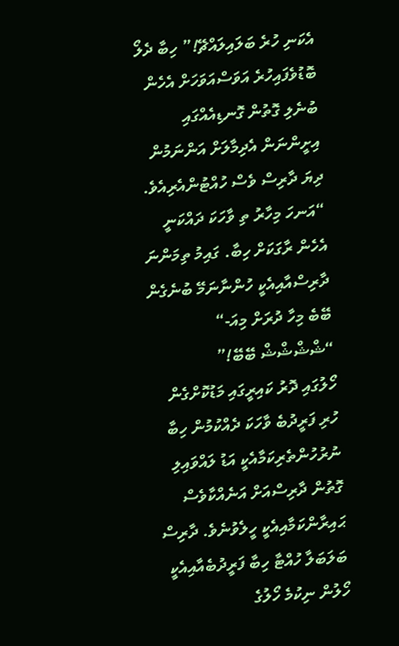އެކަނި ހުރެ ބަލައިލައްޗޭ!” ހިބާ ދެލޯ ބޮޑުވެފައިހުރެ އަވަސްއަވަހަށް އެހެން ބުނެލި ގޮތުން ގޮނޑިއެއްގައި އިށީންނަން އެދިމާލަށް އަންނަމުން ދިޔަ ދާރިސް ވެސް ހުއްޓުންއެރިއެވެ.
“އަނހަ މިހާރު ތި ވާހަކަ ދައްކަނީ އެހެން ރާގަކަށް ހިބާ. ގައިމު ތިމަންނަ ދާރިސްއާއިއެކީ ހުންނާނަމޭ ބުނެގެން ބޭބެ މިހާ ދުރަށް މިއަ-“
“ޝްޝްޝްޝް ބޭބޭ!”
ހޯލުގައި ދޮރު ކައިރީގައި މަޑުކޮށްގެން ހުރި ފަރީދުބެ ވާހަކަ ދެއްކުމުން ހިބާ ނުރުހުންތެރިކަމާއެކީ އަޑު ލައްވައިލި ގޮތުން ދާރިސްއަށް އަނެއްކާވެސް ޙައިރާންކަމާއިއެކީ ހީލެވުނެވެ. ދާރިސް ބަލަބަލާ ހުއްޓާ ހިބާ ފަރީދުބެއާއިއެކީ ހޯލުން ނިކުމެ ހޯލުގެ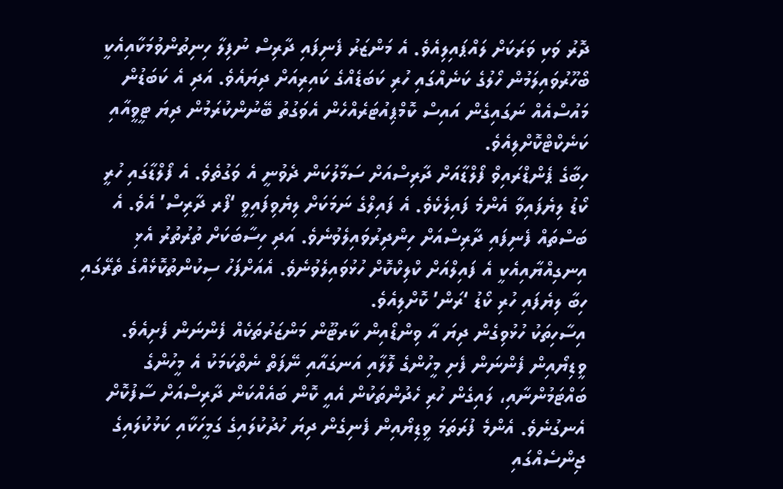ދޮރު ވަކި ވަރަކަށް ލައްޕައިލިއެވެ. އެ މަންޒަރު ފެނިފައި ދާރިސް ނުފިލާ ހިނިތުންވުމަކާއިއެކީ ބޯހޫރުވައިލަމުން ހޯލުގެ ކަނެއްގައި ހުރި ކަބަޑެއްގެ ކައިރިއަށް ދިޔައެވެ. އަދި އެ ކަބަޑުން މައުސްއެއް ނަގައިގެން އައިސް ކޮމްޕިއުޓަރެއްހެން އެވަގުތު ބޭނުންކުރަމުން ދިޔަ ޓީވީއާއި ކަނެކްޓްކޮށްލިއެވެ.
ހިބާގެ ޕެންޑްރައިވް ފޯލްޑާއަށް ދާރިސްއަށް ސަމާލުކަން ދެވުނީ އެ ވަގުތެވެ. އެ ފޯލްޑާގައި ހުރީ ކޯޑު ލިޔެފައިވާ އެންމެ ފައިލެކެވެ. އެ ފައިލްގެ ނަމަކަށް ލިޔެވިފައިވީ ‘ފޯރ ދާރިސް’ އެވެ. އެ ބަސްތައް ފެނިފައި ދާރިސްއަށް ހިންދިރުވައިލެވުނެވެ. އަދި ހިސާބަކަށް ތުރުތުރު އެޅި އިނގިއްޔާއިއެކީ އެ ފައިލްއަށް ކްލިކްކޮށް ހުޅުވައިލެވުނެވެ. އެއަށްފަހު ސިކުންތުކޮޅެއްގެ ތެރޭގައި ހިބާ ލިޔެފައި ހުރި ކޯޑު ‘ރަން’ ކޮށްލިއެވެ.
އިސާހިތަކު ހުޅުވިގެން ދިޔަ އާ ވިންޑޯއިން ކާރޓޫން މަންޒަރުތަކެއް ފެންނަން ފެށިއެވެ. ވީޑިޔޯއިން ފެންނަން ފެށި މީހުންގެ ލޮލާއި އަނގައާއި ނޭފަތް ނެތްކަމަކު އެ މީހުންގެ ބައްޓަމުންނާއި، ލައިގެން ހުރި ހެދުންތަކުން އެއީ ކޮން ބައެއްކަން ދާރިސްއަށް ސާފުކޮށް އެނގުނެވެ. އެންމެ ފުރަތަމަ ވީޑިޔޯއިން ފެނިގެން ދިޔަ ހުދުކުލައިގެ ގަމީހަކާއި ކަޅުކުލައިގެ ޖިންސެއްގައި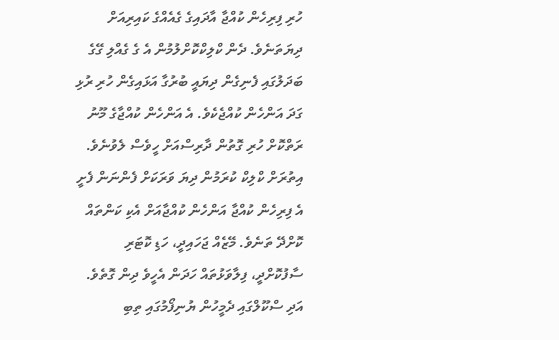ހުރި ފިރިހެން ކުއްޖާ އާދައިގެ ގެއެއްގެ ކައިރިއަށް ދިޔަތަނެވެ. ދެން ކްލިކްކޮށްލުމުން އެ ގެ ގެއްލި ގޭގެ ބަދަލުގައި ފެނިގެން ދިޔައީ ބުރުގާ އަޅައިގެން ހުރި ރުޅި ގަދަ އަންހެން ކުއްޖެކެވެ. އެ އަންހެން ކުއްޖާގެ މޫނު ރަތްކޮށް ހުރި ގޮތުން ދާރިސްއަށް ހީވެސް ލެވުނެވެ.
އިތުރަށް ކްލިކް ކުރަމުން ދިޔަ ވަރަކަށް ފެންނަން ފެށީ އެ ފިރިހެން ކުއްޖާ އަންހެން ކުއްޖާއަށް އެކި ކަންތައް ކޮށްދޭ ތަނެވެ. މޭޒެއް ޖަހައިދީ، ހަޑި ކޮޓަރި ސާފުކޮށްދީ، ފިލާވަޅުތައް ހަދަން އެހީވެ ދިން ގޮތެވެ. އަދި ސްކޫލްގައި ދެމީހުން ޔުނިފޯމުގައި ތިބި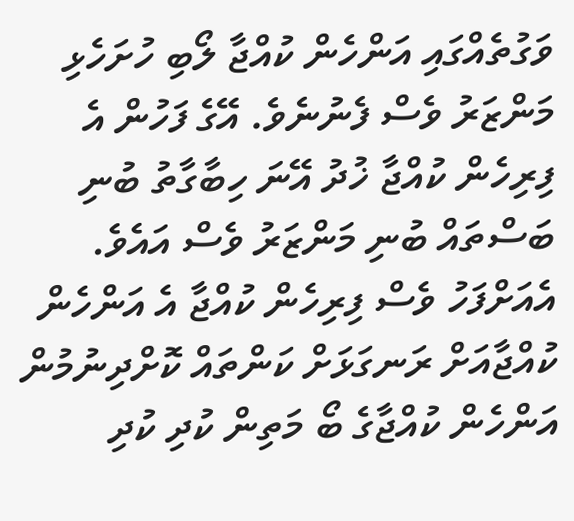ވަގުތެއްގައި އަންހެން ކުއްޖާ ލޯބި ހުށަހެޅި މަންޒަރު ވެސް ފެނުނެވެ. އޭގެ ފަހުން އެ ފިރިހެން ކުއްޖާ ޚުދު އޭނަ ހިބާގާތު ބުނި ބަސްތައް ބުނި މަންޒަރު ވެސް އައެވެ. އެއަށްފަހު ވެސް ފިރިހެން ކުއްޖާ އެ އަންހެން ކުއްޖާއަށް ރަނގަޅަށް ކަންތައް ކޮށްދިނުމުން އަންހެން ކުއްޖާގެ ބޯ މަތިން ކުދި ކުދި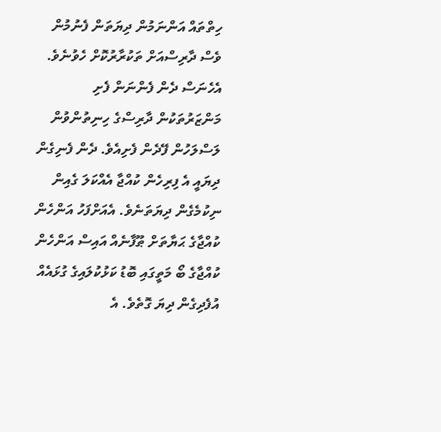ހިތްތައް އަންނަމުން ދިޔަތަން ފެނުމުން ވެސް ދާރިސްއަށް ތަކުރާރުކޮށް ހެވުނެވެ.
އެހެނަސް ދެން ފެންނަން ފެށި މަންޒަރުތަކުން ދާރިސްގެ ހިނިތުންވުން ލަސްލަހުން ފޭދެން ފެށިއެވެ. ދެން ފެނިގެން ދިޔައީ އެ ފިރިހެން ކުއްޖާ އެއްކަލަ ގެއިން ނިކުމެގެން ދިޔަތަނެވެ. އެއަށްފަހު އަންހެން ކުއްޖާގެ ޙަޔާތަށް ޠޫފާނެއް އައިސް އަންހެން ކުއްޖާގެ ބޯ މަތީގައި ބޮޑު ކަޅުކުލައިގެ ގުޅައެއް އުފެދިގެން ދިޔަ ގޮތެވެ. އެ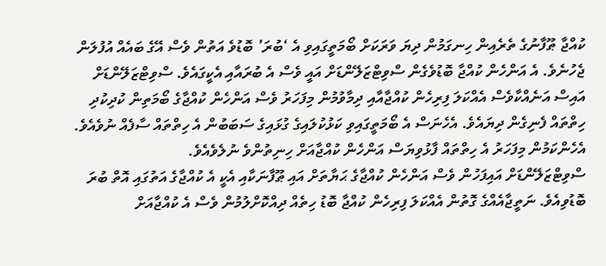ކުއްޖާ ޠޫފާނުގެ ތެރެއިން ހިނގަމުން ދިޔަ ވަރަކަށް ބޯމަތީގައިވި އެ ‘ބުރަ’ ބޮޑުވެ އަތުން ވެސް އޭގެ ބައެއް އުފުލަން ޖެހުނެވެ. އެ އަންހެން ކުއްޖާ ބޮޑުވެގެން ސްވިޓްޒަލޭންޑަށް އައީ ވެސް އެ ބުރައާއި އެކީގައެވެ. ސްވިޓްޒަލޭންޑަށް އައިސް އަނެއްކާވެސް އެއްކަލަ ފިރިހެން ކުއްޖާއާއި ދިމާވުމުން މިފަހަރު ވެސް އަންހެން ކުއްޖާގެ ބޯމަތިން ކުދިކުދި ހިތްތައް ފެނިގެން ދިޔައެވެ. އެހެނަސް އެ ބޯމަތީގައިވި ކަޅުކުލައިގެ ގުޅައިގެ ސަބަބުން އެ ހިތްތައް ސާފެއް ނުވެއެވެ. އެހެންކަމުން މިފަހަރު އެ ހިތްތައް ފާޅުވިޔަސް އަންހެން ކުއްޖާއަށް ހިނިތުންވެ ނުލެވެއެވެ.
ސްވިޓްޒަލޭންޑަށް އައިފަހުން ވެސް އަންހެން ކުއްޖާގެ ޙަޔާތަށް އައި ޠޫފާނަކާއި އެކީ އެ ކުއްޖާގެ އަތުގައި އޮތް ބުރަ ބޮޑުވިއެވެ. ނަތީޖާއެއްގެ ގޮތުން އެއްކަލަ ފިރިހެން ކުއްޖާ ބޮޑު ހިތެއް ދިއްކޮށްލުމުން ވެސް އެ ކުއްޖާއަށް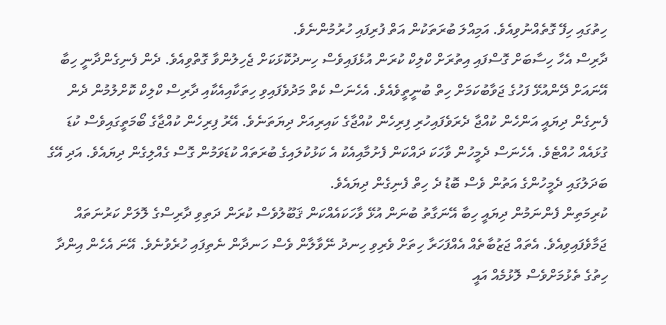ހިތުގައި ހިފޭ ގޮތެއްނުވިއެވެ. އަމިއްލަ ބުރަތަކުން އަތް ފުރިފައި ހުރުމުންނެވެ.
ދާރިސް އެހާ ހިސާބަށް ގޮސްފައި އިތުރަށް ކްލިކް ކުރަން އުޅެފައިވެސް ހިނދުކޮޅަކަށް ޖެހިލުންވާ ގޮތްވިއެވެ. ދެން ފެނިގެންދާނީ ހިބާ އޭނައަށް ދޭންއުޅޭ ފަހުގެ ޖަވާބުކަމަށް ހިތް ބުނީތީވެއެވެ. އެހެނަސް ކެތް މަދުވެފައިވި ހިތަކާއިއެކާއި ދާރިސް ކްލިކް ކޮށްލުމުން ދެން ފެނިގެން ދިޔައީ އަންހެން ކުއްޖާ ދެރަވެފައިހުރި ފިރިހެން ކުއްޖާގެ ކައިރިއަށް ދިޔަތަނެވެ. އޭރު ފިރިހެން ކުއްޖާގެ ބޯމަތީގައިވެސް ކުޑަ ގުޅައެއް ހުއްޓެވެ. އެހެނަސް ދެމީހުން ވާހަކަ ދައްކަން ފެށުމާއިއެކު އެ ކަޅުކުލައިގެ ބުރަތައް ކުޑަވަމުން ގޮސް ގެއްލިގެން ދިޔައެވެ. އަދި އޭގެ ބަދަލުގައި ދެމީހުންގެ އަތުން ވެސް ބޮޑު ދެ ހިތް ފެނިގެން ދިޔައެވެ.
ކުރިމަތިން ފެންނަމުން ދިޔައީ ހިބާ އޭނަގާތު ބުނަން އުޅޭ ވާހަކައެއްކަން ޤަބޫލުވެސް ކުރަން ދަތިވި ދާރިސްގެ ލޮލަށް ކަރުނަތައް ޖަމާވެފައިވިއެވެ. އެތައް ޖަޒުބާތެއް އެއްފަހަރާ ހިތަށް ވެރިވި ހިނދު ނޭވާލާން ވެސް ހަނދާން ނެތިފައި ހުރެވުނެވެ. އޭނަ އެހެން އިންދާ ހިތުގެ ތެޅުމަށްވެސް ލޮޅުމެއް އައީ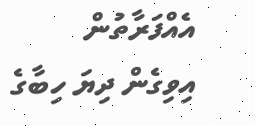އެއްފަރާތުން އިވިގެން ދިޔަ ހިބާގެ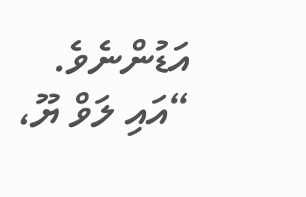އަޑުންނެވެ.
“އައި ލަވް ޔޫ،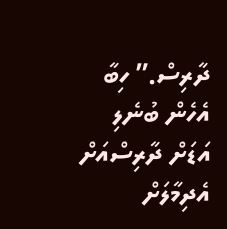ދާރިސް.” ހިބާ އެހެން ބުނެލި އަޑަށް ދާރިސްއަށް އެދިމާލަށް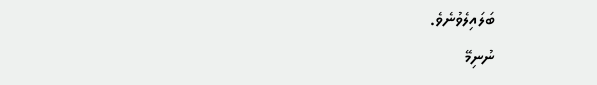ބަލައިލެވުނެވެ.
ނުނިމޭ